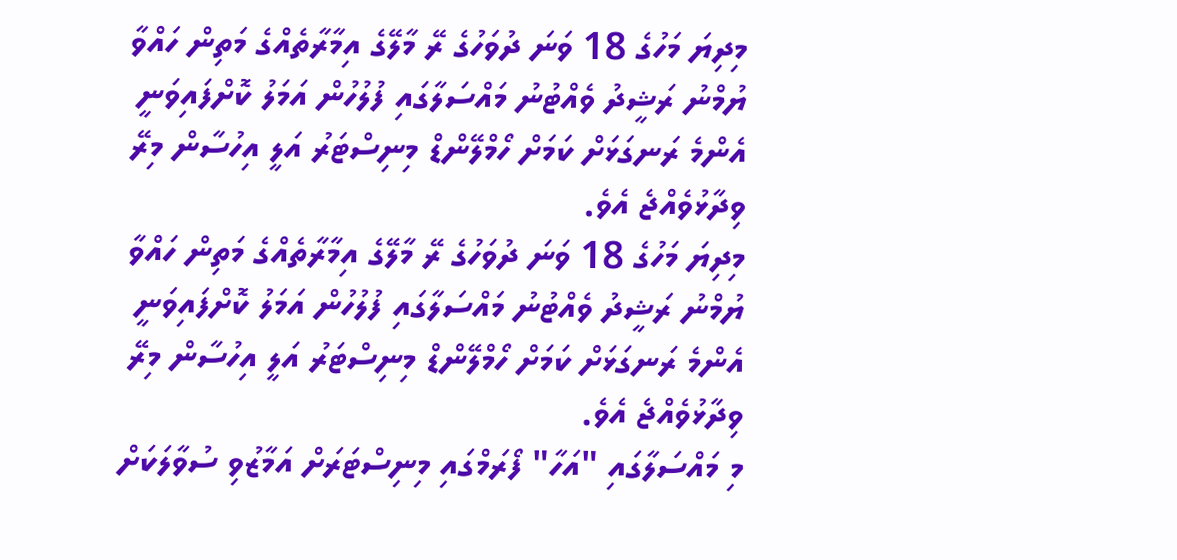މިދިޔަ މަހުގެ 18 ވަނަ ދުވަހުގެ ރޭ މާލޭގެ އިމާރާތެއްގެ މަތިން ހައްވާ ޔުމްނު ރަޝީދު ވެއްޓުނު މައްސަލާގައި ފުލުހުން އަމަލު ކޮށްފައިވަނީ އެންމެ ރަނގަޅަށް ކަމަށް ހޯމްލޭންޑް މިނިސްޓަރު އަލީ އިހުސާން މިރޭ ވިދާޅުވެއްޖެ އެވެ.
މިދިޔަ މަހުގެ 18 ވަނަ ދުވަހުގެ ރޭ މާލޭގެ އިމާރާތެއްގެ މަތިން ހައްވާ ޔުމްނު ރަޝީދު ވެއްޓުނު މައްސަލާގައި ފުލުހުން އަމަލު ކޮށްފައިވަނީ އެންމެ ރަނގަޅަށް ކަމަށް ހޯމްލޭންޑް މިނިސްޓަރު އަލީ އިހުސާން މިރޭ ވިދާޅުވެއްޖެ އެވެ.
މި މައްސަލާގައި "އަހާ" ފޯރަމްގައި މިނިސްޓަރަށް އަމާޒުވި ސުވާލަކަށް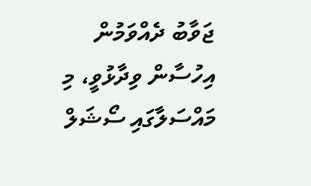ޖަވާބު ދެއްވަމުން އިހުސާން ވިދާޅުވީ، މި މައްސަލާގައި ސޯޝަލް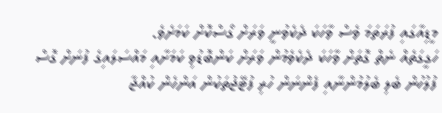މީޑިއާގައި ފުރަތަމަ ވެސް ވާހަކަ ދެކެވުނީ ވަރަށް ގޯސްކޮށް ކަމަށެވެ.
ހަގީގަތެއް ނެތް ގޮތަށް ވާހަކަ ދެކެވެމުން ވަރަށް ކަންބޮޑުވި ކަމަށާއި މައްސަލައިގެ ފުނަށް ގޮސް ފުލުހުން ބެލި ބެލުމުންނާއި ފެންނަން ހުރި ފުޓޭޖުތަކުން އަންހެން ކުއްޖާ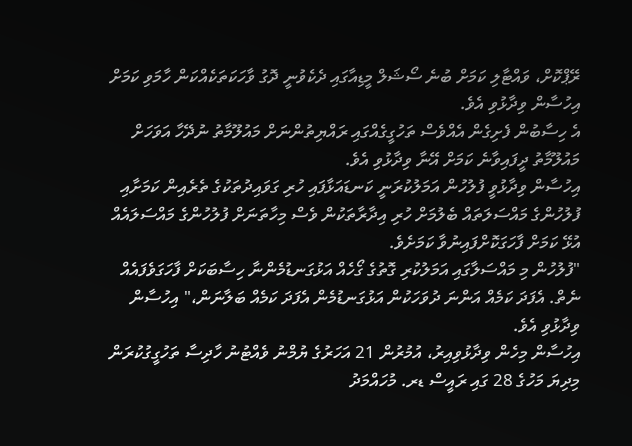ރޭޕްކޮށް، ވައްޓާލި ކަމަށް ބުނެ ސޯޝަލް މީޑިއާގައި ދެކެވުނީ ދޮގު ވާހަކަތަކެއްކަން ހާމަވި ކަމަށް އިހުސާން ވިދާޅުވި އެވެ.
އެ ހިސާބުން ފެށިގެން އެއްވެސް ތަހުގީގެއްގައި ރައްޔިތުންނަށް މައުލޫމާތު ނުދޭހާ އަވަހަށް މައުލޫމާތު ދީފައިވާނެ ކަމަށް އޭނާ ވިދާޅުވި އެވެ.
އިހުސާން ވިދާޅުވީ ފުލުހުން އަމަލުކުރަނީ ކަނޑައަޅާފައި ހުރި ގަވައިދުތަކުގެ ތެރެއިން ކަމަށާއި ފުލުހުންގެ މައްސަލަތައް ބެލުމަށް ހުރި އިދާރާތަކުން ވެސް މިހާތަނަށް ފުލުހުންގެ މައްސަލައެއް އުޅޭ ކަމަށް ފާހަގަކޮށްފައިނުވާ ކަމަށެވެ.
"ފުލުހުން މި މައްސަލާގައި އަމަލުކުރި ގޮތުގެ ގޯހެއް އަޅުގަނޑުމެންނާ ހިސާބަކަށް ފާހަގަވެފައެއް ނެތް. އެފަދަ ކަމެއް އަންނަ ދުވަހަކުން އަޅުގަނޑުމެން އެފަދަ ކަމެއް ބަލާނަން،" އިހުސާން ވިދާޅުވި އެވެ.
އިހުސާން މިހެން ވިދާޅުވިއިރު، އުމުރުން 21 އަހަރުގެ ޔުމްނު ވެއްޓުނު ހާދިސާ ތަހުގީގުކުރަން މިދިޔަ މަހުގެ 28 ގައި ރައީސް ޑރ. މުހައްމަދު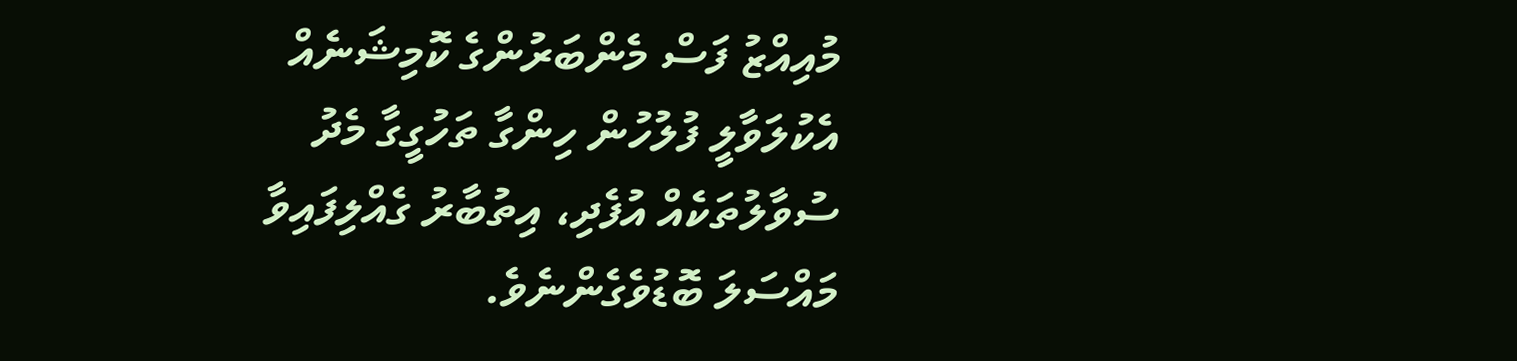މުއިއްޒު ފަސް މެންބަރުންގެ ކޮމިޝަނެއް އެކުލަވާލީ ފުލުހުން ހިންގާ ތަހުގީގާ މެދު ސުވާލުތަކެއް އުފެދި، އިތުބާރު ގެއްލިފައިވާ މައްސަލަ ބޮޑުވެގެންނެވެ.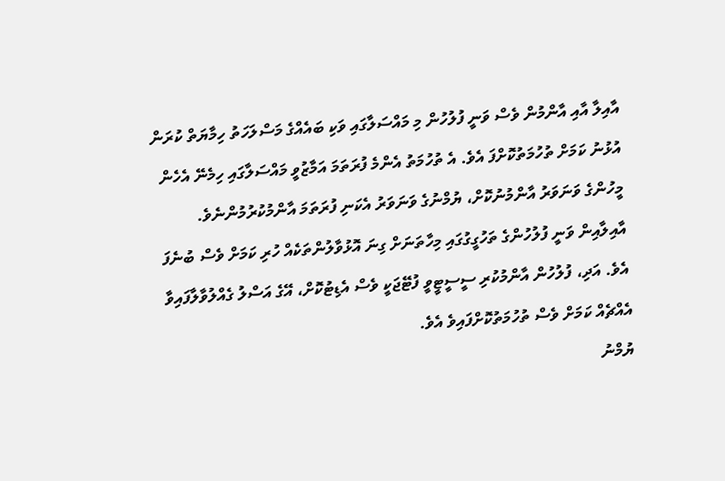އާއިލާ އާއި އާންމުން ވެސް ވަނީ ފުލުހުން މި މައްސަލާގައި ވަކި ބައެއްގެ މަސްލަހަތު ހިމާޔަތް ކުރަން އުޅުނު ކަމަށް ތުހުމަތުކޮށްފަ އެވެ. އެ ތުހުމަތު އެންމެ ފުރަތަމަ އަމާޒުވީ މައްސަލާގައި ހިމެނޭ އެހެން މީހުންގެ ވަނަވަރު އާންމުނުކޮށް، ޔުމްނުގެ ވަނަވަރު އެކަނި ފުރަތަމަ އާންމުކުރުމުންނެވެ.
އާއިލާއިން ވަނީ ފުލުހުންގެ ތަހުގީގުގައި މިހާތަނަށް ގިނަ އޮޅުވާލުންތަކެއް ހުރި ކަމަށް ވެސް ބުނެފަ އެވެ. އަދި، ފުލުހުން އާންމުކުރި ސީސީޓީވީ ފުޓޭޖަކީ ވެސް އެޑިޓުކޮށް، އޭގެ އަސްލު ގެއްލުވާލާފައިވާ އެއްޗެއް ކަމަށް ވެސް ތުހުމަތުކޮށްފައިވެ އެވެ.
ޔުމްނު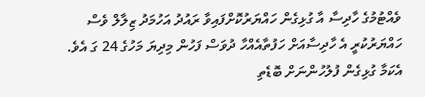ވެއްޓުމުގެ ހާދިސާ އާ ގުޅިގެން ހައްޔަރުކޮށްފައިވާ ރައުދު އަހުމަދު ޒިލާލް ވެސް ހައްޔަރުކުރީ އެ ހާދިސާއަށް ހަފުތާއެއްހާ ދުވަސް ފަހުން މިދިޔަ މަހުގެ 24 ގަ އެވެ. އެކަމާ ގުޅިގެން ފުލުހުންނަށް ބޮޑެތި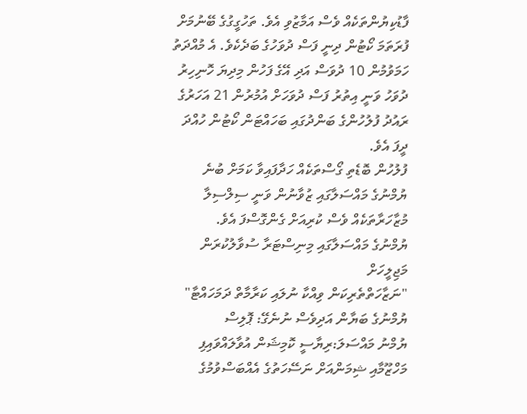ފާޑުކިޔުންތަކެއް ވެސް އަމާޒުވި އެވެ. ތަހުގީގުގެ ބޭނުމަށް ފުރަތަމަ ކޯޓުން ދިނީ ފަސް ދުވަހުގެ ބަދެކެވެ. އެ މުއްދަތު ހަމަވުމުން 10 ދުވަސް އަދި އޭގެ ފަހުން މިދިޔަ ހޮނިހިރު ދުވަހު ވަނީ އިތުރު ފަސް ދުވަހަށް އުމުރުން 21 އަހަރުގެ ރައުދު ފުލުހުންގެ ބަންދުގައި ބަހައްޓަން ކޯޓުން ހުއްދަ ދީފަ އެވެ.
ފުލުހުން ބޮޑެތި ގޯސްތަކެއް ހަދާފައިވާ ކަމަށް ބުނެ ޔުމްނުގެ މައްސަލާގައި ޒުވާނުން ވަނީ ސިލްސިލާ މުޒާހަރާތަކެއް ވެސް ކުރިއަށް ގެންގޮސްފަ އެވެ.
ޔުމްނުގެ މައްސަލާގައި މިނިސްޓަރާ ސުވާލުކުރަން މަޖިލީހަށް
"ނަޒާހަތްތެރިކަން ވިއްކާ ނުލައި ކަރާމާތް ދަމަހައްޓާ"
ޔުމްނުގެ ބަޔާން އަދިވެސް ނުނެގޭ: ޕޮލިސް
ޔުމްނު މައްސަލަ:ރިޔާސީ ކޮމިޝަން އުވާލައްވައިފި
މަހްޒޫމާއި ޝިމަންއަށް ނަސޭހަތުގެ އެއްބަސްވުމުގެ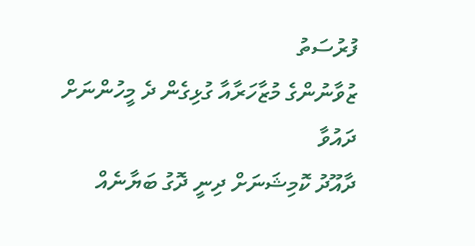ފުރުސަތު
ޒުވާނުންގެ މުޒާހަރާއާ ގުޅިގެން ދެ މީހުންނަށް ދައުވާ
ދާއޫދު ކޮމިޝަނަށް ދިނީ ދޮގު ބަޔާނެއް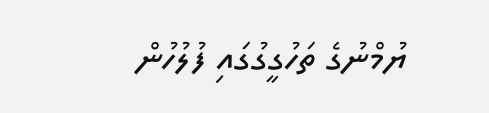ޔުމްނުގެ ތަހުގީގުގައި ފުލުހުން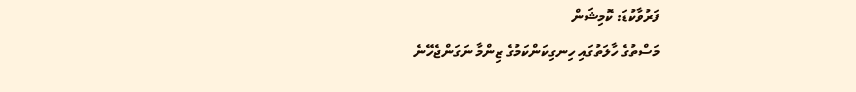ފަރުވާކުޑަ: ކޮމިޝަން
މަސްތުގެ ހާލަތުގައި ހިނގިކަންކަމުގެ ޒިންމާ ނަގަންޖެހޭނެ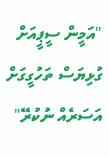"އަމީން ސީޕީއަށް ގުޅިޔަސް ތަހުގީގަށް އަސަރެއް ނުކުރޭ"